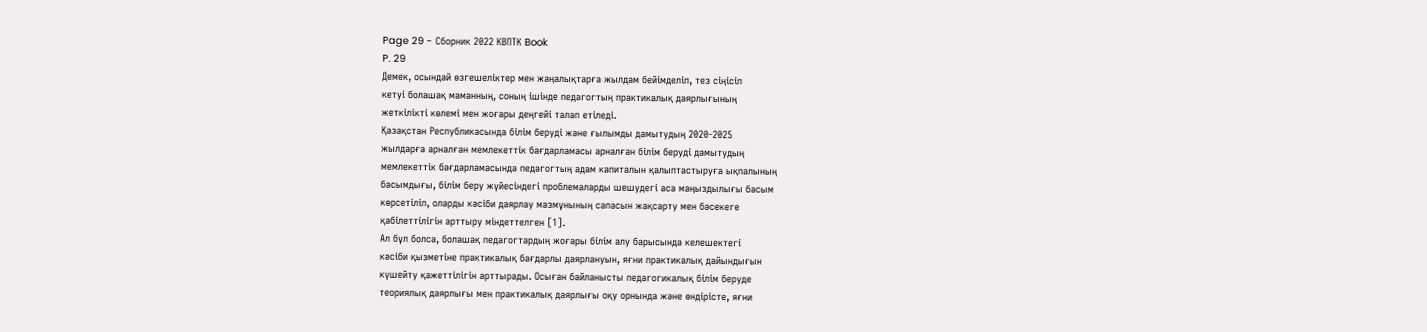Page 29 - Сборник 2022 КВПТК Book
P. 29
Демек, осындай өзгешеліктер мен жаңалықтарға жылдам бейімделіп, тез сіңісіп
кетуі болашақ маманның, соның ішінде педагогтың практикалық даярлығының
жеткілікті көлемі мен жоғары деңгейі талап етіледі.
Қазақстан Республикасында білім беруді және ғылымды дамытудың 2020-2025
жылдарға арналған мемлекеттік бағдарламасы арналған білім беруді дамытудың
мемлекеттік бағдарламасында педагогтың адам капиталын қалыптастыруға ықпалының
басымдығы, білім беру жүйесіндегі проблемаларды шешудегі аса маңыздылығы басым
көрсетіліп, оларды кәсіби даярлау мазмұнының сапасын жақсарту мен бәсекеге
қабілеттілігін арттыру міндеттелген [1].
Ал бұл болса, болашақ педагогтардың жоғары білім алу барысында келешектегі
кәсіби қызметіне практикалық бағдарлы даярлануын, яғни практикалық дайындығын
күшейту қажеттілігін арттырады. Осыған байланысты педагогикалық білім беруде
теориялық даярлығы мен практикалық даярлығы оқу орнында және өндірісте, яғни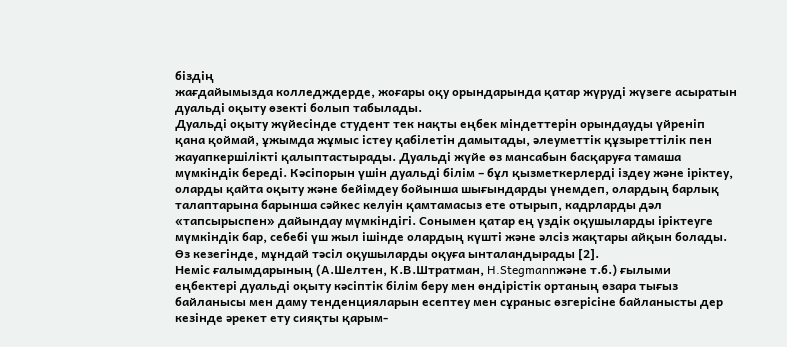біздің
жағдайымызда колледждерде, жоғары оқу орындарында қатар жүруді жүзеге асыратын
дуальді оқыту өзекті болып табылады.
Дуальді оқыту жүйесінде студент тек нақты еңбек міндеттерін орындауды үйреніп
қана қоймай, ұжымда жұмыс істеу қабілетін дамытады, әлеуметтік құзыреттілік пен
жауапкершілікті қалыптастырады. Дуальді жүйе өз мансабын басқаруға тамаша
мүмкіндік береді. Кәсіпорын үшін дуальді білім – бұл қызметкерлерді іздеу және іріктеу,
оларды қайта оқыту және бейімдеу бойынша шығындарды үнемдеп, олардың барлық
талаптарына барынша сәйкес келуін қамтамасыз ете отырып, кадрларды дәл
«тапсырыспен» дайындау мүмкіндігі. Сонымен қатар ең үздік оқушыларды іріктеуге
мүмкіндік бар, себебі үш жыл ішінде олардың күшті және әлсіз жақтары айқын болады.
Өз кезегінде, мұндай тәсіл оқушыларды оқуға ынталандырады [2].
Неміс ғалымдарының (А.Шелтен, К.В.Штратман, H.Stegmannжәне т.б.) ғылыми
еңбектері дуальді оқыту кәсіптік білім беру мен өндірістік ортаның өзара тығыз
байланысы мен даму тенденцияларын есептеу мен сұраныс өзгерісіне байланысты дер
кезінде әрекет ету сияқты қарым-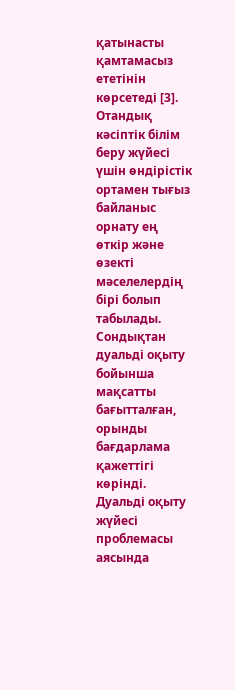қатынасты қамтамасыз ететінін көрсетеді [3]. Отандық
кәсіптік білім беру жүйесі үшін өндірістік ортамен тығыз байланыс орнату ең өткір және
өзекті мәселелердің бірі болып табылады. Сондықтан дуальді оқыту бойынша мақсатты
бағытталған, орынды бағдарлама қажеттігі көрінді.
Дуальді оқыту жүйесі проблемасы аясында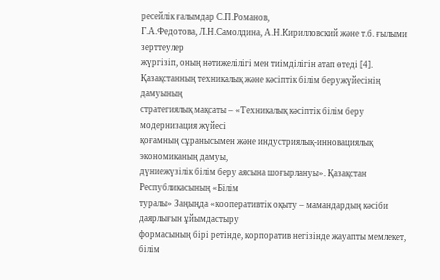ресейлік ғалымдар С.П.Романов,
Г.А.Федотова, Л.Н.Самолдина, А.Н.Кирилловский және т.б. ғылыми зерттеулер
жүргізіп, оның нәтижелілігі мен тиімділігін атап өтеді [4].
Қазақстанның техникалық және кәсіптік білім беружүйесінің дамуының
стратегиялық мақсаты – «Техникалық кәсіптік білім беру модернизация жүйесі
қоғамның сұранысымен және индустриялық-инновациялық экономиканың дамуы,
дүниежүзілік білім беру аясына шоғырлануы». Қазақстан Республикасының «Білім
туралы» Заңыңда «кооперативтік оқыту – мамандардың кәсіби даярлығын ұйымдастыру
формасының бірі ретінде, корпоратив негізінде жауапты мемлекет, білім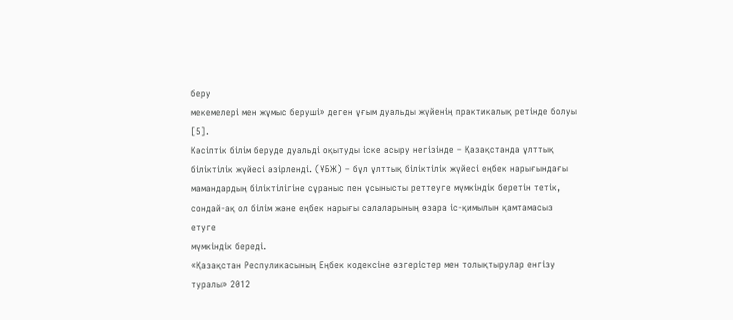беру
мекемелері мен жұмыс беруші» деген ұғым дуальды жүйенің практикалық ретінде болуы
[5].
Кәсіптік білім беруде дуальді оқытуды іске асыру негізінде – Қазақстанда ұлттық
біліктілік жүйесі әзірленді. (ҰБЖ) – бұл ұлттық біліктілік жүйесі еңбек нарығындағы
мамандардың біліктілігіне сұраныс пен ұсынысты реттеуге мүмкіндік беретін тетік,
сондай-ақ ол білім және еңбек нарығы салаларының өзара іс-қимылын қамтамасыз етуге
мүмкіндік береді.
«Қазақстан Респуликасының Еңбек кодексіне өзгерістер мен толықтырулар енгізу
туралы» 2012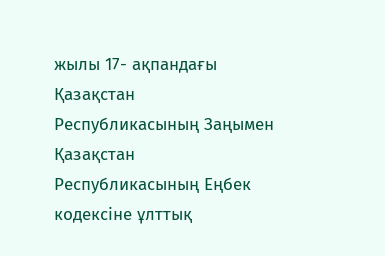жылы 17- ақпандағы Қазақстан Республикасының Заңымен Қазақстан
Республикасының Еңбек кодексіне ұлттық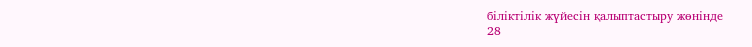біліктілік жүйесін қалыптастыру жөнінде
28